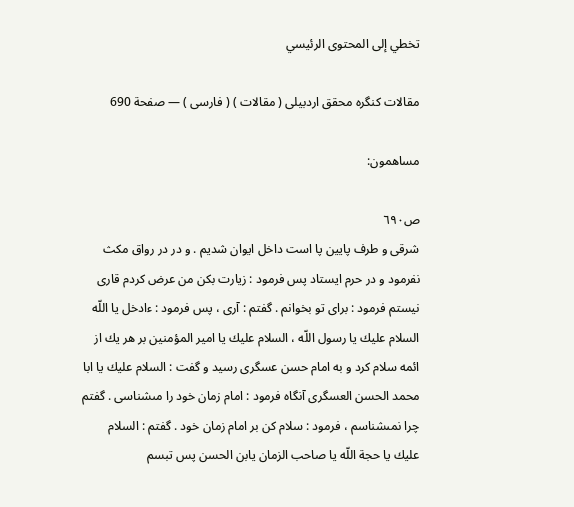تخطي إلى المحتوى الرئيسي

مقالات كنگره محقق اردبيلى ( مقالات ) ( فارسى ) — صفحة 690

مساهمون:

ص٦٩٠
شرقى و طرف پايين پا است داخل ايوان شديم . و در در رواق مكث نفرمود و در حرم ايستاد پس فرمود : زيارت بكن من عرض كردم قارى نيستم فرمود : براى تو بخوانم . گفتم : آرى ، پس فرمود : ءادخل يا اللّه السلام عليك يا رسول اللّه ، السلام عليك يا امير المؤمنين بر هر يك از ائمه سلام كرد و به امام حسن عسگرى رسيد و گفت : السلام عليك يا ابا محمد الحسن العسگرى آنگاه فرمود : امام زمان خود را مىشناسى . گفتم چرا نمىشناسم ، فرمود : سلام كن بر امام زمان خود . گفتم : السلام عليك يا حجة اللّه يا صاحب الزمان يابن الحسن پس تبسم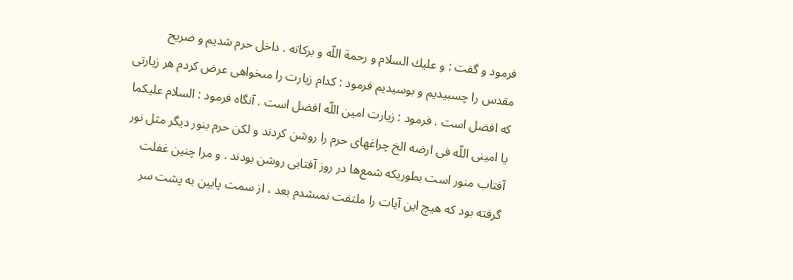فرمود و گفت : و عليك السلام و رحمة اللّه و بركاته . داخل حرم شديم و ضريح مقدس را چسبيديم و بوسيديم فرمود : كدام زيارت را مىخواهى عرض كردم هر زيارتى كه افضل است . فرمود : زيارت امين اللّه افضل است . آنگاه فرمود : السلام عليكما يا امينى اللّه فى ارضه الخ چراغهاى حرم را روشن كردند و لكن حرم بنور ديگر مثل نور آفتاب منور است بطوريكه شمع‌ها در روز آفتابى روشن بودند . و مرا چنين غفلت گرفته بود كه هيچ اين آيات را ملتفت نمىشدم بعد ، از سمت پايين به پشت سر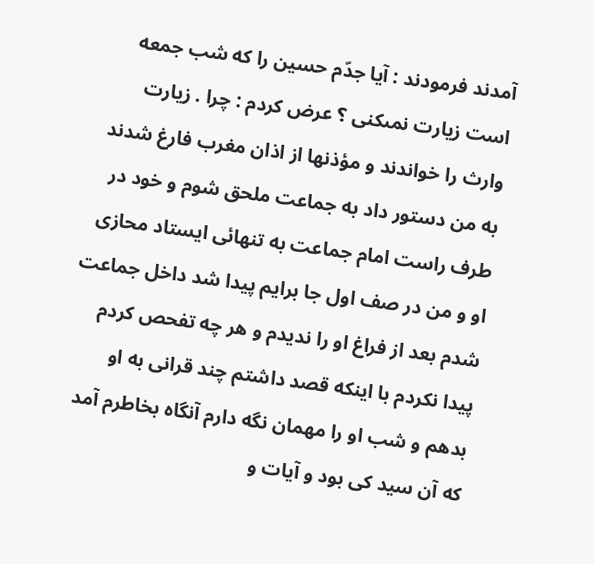آمدند فرمودند : آيا جدّم حسين را كه شب جمعه است زيارت نمىكنى ؟ عرض كردم : چرا . زيارت وارث را خواندند و مؤذنها از اذان مغرب فارغ شدند به من دستور داد به جماعت ملحق شوم و خود در طرف راست امام جماعت به تنهائى ايستاد محازى او و من در صف اول جا برايم پيدا شد داخل جماعت شدم بعد از فراغ او را نديدم و هر چه تفحص كردم پيدا نكردم با اينكه قصد داشتم چند قرانى به او بدهم و شب او را مهمان نگه دارم آنگاه بخاطرم آمد كه آن سيد كى بود و آيات و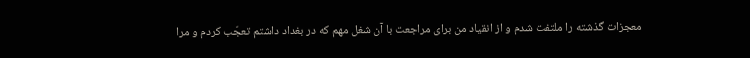معجزات گذشته را ملتفت شدم و از انقياد من براى مراجعت با آن شغل مهم كه در بغداد داشتم تعجّب كردم و مرا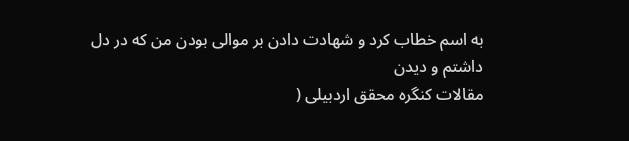به اسم خطاب كرد و شهادت دادن بر موالى بودن من كه در دل داشتم و ديدن
مقالات كنگره محقق اردبيلى (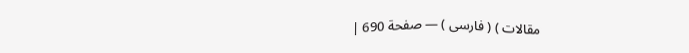مقالات ) ( فارسى ) — صفحة 690 |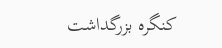كنگره بزرگداشت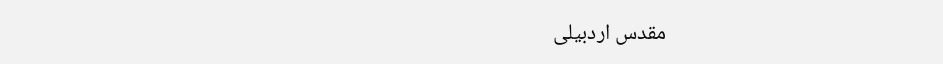مقدس اردبيلى